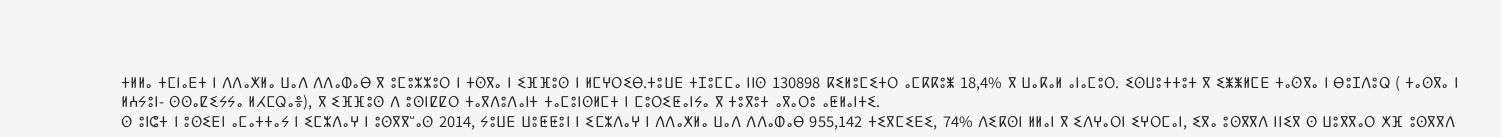ⵜⵍⵍⴰ ⵜⵎⵏⴰⴹⵜ ⵏ ⴷⴷⴰⵅⵍⴰ ⵡⴰⴷ ⴷⴷⴰⵀⴰⴱ ⴳ ⵓⵎⵓⵣⵣⵓⵔ ⵏ ⵜⵙⴳⴰ ⵏ ⵉⴼⴼⵓⵙ ⵏ ⵍⵎⵖⵔⵉⴱ.ⵜⵓⵡⴹ ⵜⵊⵓⵎⵎⴰ ⵏⵏⵙ 130898 ⴽⵉⵍⵓⵎⵉⵜⵔ ⴰⵎⴽⴽⵓⵥ 18,4% ⴳ ⵡⴰⴽⴰⵍ ⴰⵏⴰⵎⵓⵔ. ⵉⵙⵡⵓⵜⵜⵓⵜ ⴳ ⵉⵥⵥⵍⵎⴹ ⵜⴰⵙⴳⴰ ⵏ ⴱⵓⵊⴷⵓⵕ ( ⵜⴰⵙⴳⴰ ⵏ ⵍⵄⵢⵓⵏ- ⵙⵙⴰⵇⵉⵢⵢⴰ ⵍⵃⵎⵕⴰⴻ), ⴳ ⵉⴼⴼⵓⵙ ⴷ ⵓⵙⵏⵇⵇⵔ ⵜⴰⴳⴷⵓⴷⴰⵏⵜ ⵜⴰⵎⵓⵏⵙⵍⵎⵜ ⵏ ⵎⵓⵔⵉⵟⴰⵏⵢⴰ ⴳ ⵜⵓⴳⵓⵜ ⴰⴳⴰⵔⵓ ⴰⵟⵍⴰⵏⵜⵉ.
ⵙ ⵓⵏⵛⵜ ⵏ ⵓⵙⵉⴹⵏ ⴰⵎⴰⵜⵜⴰⵢ ⵏ ⵉⵎⵣⴷⴰⵖ ⵏ ⵓⵙⴳⴳⵯⴰⵙ 2014, ⵢⵓⵡⴹ ⵡⵓⵟⵟⵓⵏ ⵏ ⵉⵎⵣⴷⴰⵖ ⵏ ⴷⴷⴰⵅⵍⴰ ⵡⴰⴷ ⴷⴷⴰⵀⴰⴱ 955,142 ⵜⵉⴳⵎⵉⴹⵉ, 74% ⴷⵉⴽⵙⵏ ⵍⵍⴰⵏ ⴳ ⵉⴷⵖⴰⵔⵏ ⵉⵖⵔⵎⴰⵏ, ⵉⴳⴰ ⵓⵙⴳⴳⴷ ⵏⵏⵉⴳ ⵙ ⵡⵓⴳⴳⴰⵔ ⵅⴼ ⵓⵙⴳⴳⴷ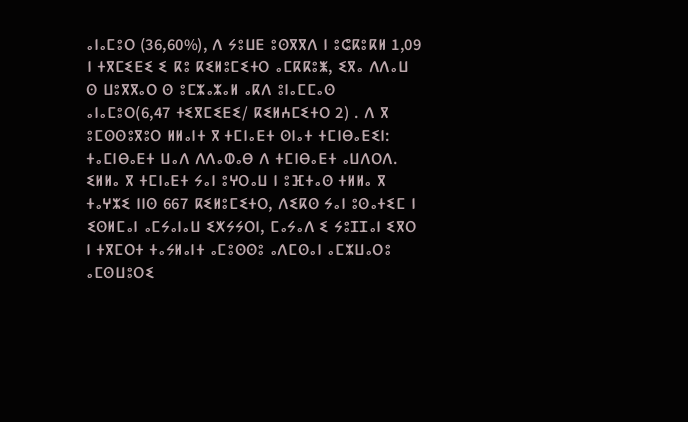ⴰⵏⴰⵎⵓⵔ (36,60%), ⴷ ⵢⵓⵡⴹ ⵓⵙⴳⴳⴷ ⵏ ⵓⵛⴽⵓⴽⵍ 1,09 ⵏ ⵜⴳⵎⵉⴹⵉ ⵉ ⴽⵓ ⴽⵉⵍⵓⵎⵉⵜⵔ ⴰⵎⴽⴽⵓⵥ, ⵉⴳⴰ ⴷⴷⴰⵡ ⵙ ⵡⵓⴳⴳⴰⵔ ⵙ ⵓⵎⵣⴰⵣⴰⵍ ⴰⴽⴷ ⵓⵏⴰⵎⵎⴰⵙ ⴰⵏⴰⵎⵓⵔ(6,47 ⵜⵉⴳⵎⵉⴹⵉ/ ⴽⵉⵍⵄⵎⵉⵜⵔ 2) . ⴷ ⴳ ⵓⵎⵙⵙⵓⴳⵓⵔ ⵍⵍⴰⵏⵜ ⴳ ⵜⵎⵏⴰⴹⵜ ⵙⵏⴰⵜ ⵜⵎⵏⴱⴰⴹⵉⵏ: ⵜⴰⵎⵏⴱⴰⴹⵜ ⵡⴰⴷ ⴷⴷⴰⵀⴰⴱ ⴷ ⵜⵎⵏⴱⴰⴹⵜ ⴰⵡⴷⵔⴷ.
ⵉⵍⵍⴰ ⴳ ⵜⵎⵏⴰⴹⵜ ⵢⴰⵏ ⵓⵖⵔⴰⵡ ⵏ ⵓⴼⵜⴰⵙ ⵜⵍⵍⴰ ⴳ ⵜⴰⵖⵣⵉ ⵏⵏⵙ 667 ⴽⵉⵍⵓⵎⵉⵜⵔ, ⴷⵉⴽⵙ ⵢⴰⵏ ⵓⵙⴰⵜⵉⵎ ⵏ ⵉⵙⵍⵎⴰⵏ ⴰⵎⵢⴰⵏⴰⵡ ⵉⵅⵢⵢⵔⵏ, ⵎⴰⵢⴰⴷ ⵉ ⵢⵓⵊⵊⴰⵏ ⵉⴳⵔ ⵏ ⵜⴳⵎⵔⵜ ⵜⴰⵢⵍⴰⵏⵜ ⴰⵎⵓⵙⵙⵓ ⴰⴷⵎⵙⴰⵏ ⴰⵎⵣⵡⴰⵔⵓ ⴰⵎⵙⵡⵓⵔⵉ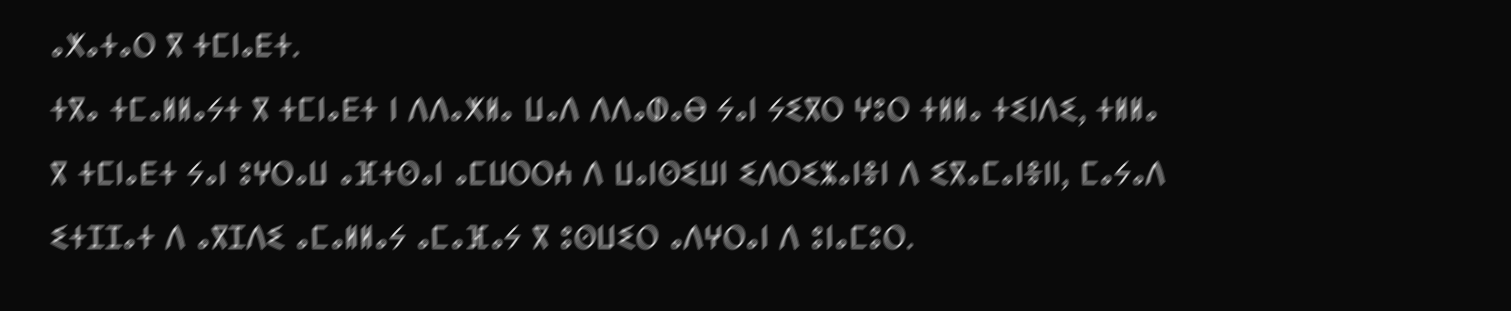ⴰⵅⴰⵜⴰⵔ ⴳ ⵜⵎⵏⴰⴹⵜ.
ⵜⴳⴰ ⵜⵎⴰⵍⵍⴰⵢⵜ ⴳ ⵜⵎⵏⴰⴹⵜ ⵏ ⴷⴷⴰⵅⵍⴰ ⵡⴰⴷ ⴷⴷⴰⵀⴰⴱ ⵢⴰⵏ ⵢⵉⴳⵔ ⵖⵓⵔ ⵜⵍⵍⴰ ⵜⵉⵏⴷⵉ, ⵜⵍⵍⴰ ⴳ ⵜⵎⵏⴰⴹⵜ ⵢⴰⵏ ⵓⵖⵔⴰⵡ ⴰⴼⵜⵙⴰⵏ ⴰⵎⵡⵔⵔⵄ ⴷ ⵡⴰⵏⵙⵉⵡⵏ ⵉⴷⵔⵉⵣⴰⵏⴻⵏ ⴷ ⵉⴳⴰⵎⴰⵏⴻⵏⵏ, ⵎⴰⵢⴰⴷ ⵉⵜⵊⵊⴰⵜ ⴷ ⴰⴳⵊⴷⵉ ⴰⵎⴰⵍⵍⴰⵢ ⴰⵎⴰⴼⴰⵢ ⴳ ⵓⵙⵡⵉⵔ ⴰⴷⵖⵔⴰⵏ ⴷ ⵓⵏⴰⵎⵓⵔ.